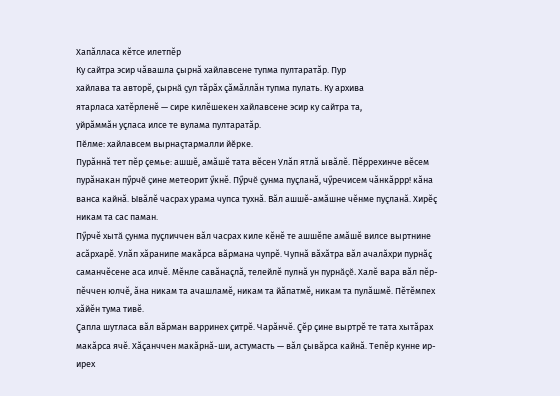Хапăлласа кĕтсе илетпĕр
Ку сайтра эсир чăвашла çырнă хайлавсене тупма пултаратăр. Пур
хайлава та авторĕ, çырнă çул тăрăх çăмăллăн тупма пулать. Ку архива
ятарласа хатĕрленĕ — сире килĕшекен хайлавсене эсир ку сайтра та,
уйрăммăн уçласа илсе те вулама пултаратăр.
Пӗлме: хайлавсем вырнаҫтармалли йӗрке.
Пурăннă тет пĕр çемье: ашшĕ, амăшĕ тата вĕсен Улăп ятлă ывăлĕ. Пĕррехинче вĕсем пурăнакан пӳрчĕ çине метеорит ӳкнĕ. Пӳрчĕ çунма пуçланă, чӳречисем чăнкăррр! кăна ванса кайнă. Ывăлĕ часрах урама чупса тухнă. Вăл ашшĕ-амăшне чĕнме пуçланă. Хирĕç никам та сас паман.
Пӳрчĕ хытă çунма пуçличчен вăл часрах киле кĕнĕ те ашшĕпе амăшĕ вилсе выртнине асăрхарĕ. Улăп хăранипе макăрса вăрмана чупрĕ. Чупнă вăхăтра вăл ачалăхри пурнăç саманчĕсене аса илчĕ. Мĕнле савăнаçлă, телейлĕ пулнă ун пурнăçĕ. Халĕ вара вăл пĕр-пĕччен юлчĕ, ăна никам та ачашламĕ, никам та йăпатмĕ, никам та пулăшмĕ. Пĕтĕмпех хăйĕн тума тивĕ.
Çапла шутласа вăл вăрман варринех çитрĕ. Чарăнчĕ. Çĕр çине выртрĕ те тата хытăрах макăрса ячĕ. Хăçанччен макăрнă-ши, астумасть — вăл çывăрса кайнă. Тепĕр кунне ир-ирех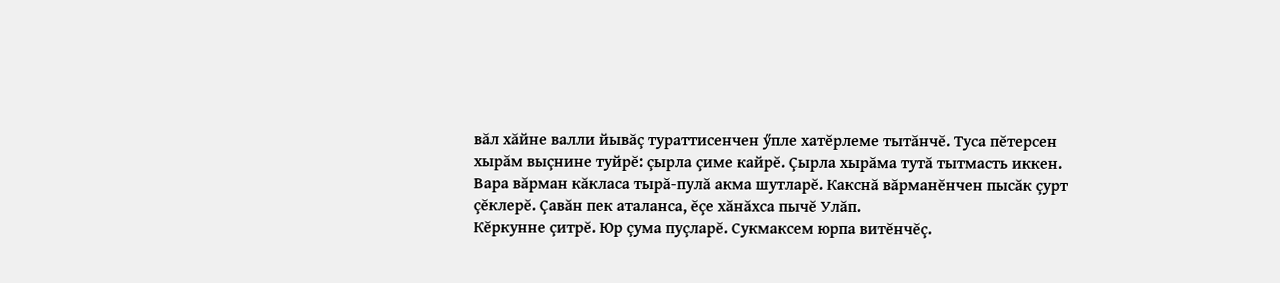вăл хăйне валли йывăç тураттисенчен ӳпле хатĕрлеме тытăнчĕ. Туса пĕтерсен хырăм выçнине туйрĕ: çырла çиме кайрĕ. Çырла хырăма тутă тытмасть иккен. Вара вăрман кăкласа тырă-пулă акма шутларĕ. Какснă вăрманĕнчен пысăк çурт çĕклерĕ. Çавăн пек аталанса, ĕçе хăнăхса пычĕ Улăп.
Кĕркунне çитрĕ. Юр çума пуçларĕ. Сукмаксем юрпа витĕнчĕç.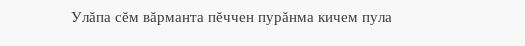Улăпа сĕм вăрманта пĕччен пурăнма кичем пула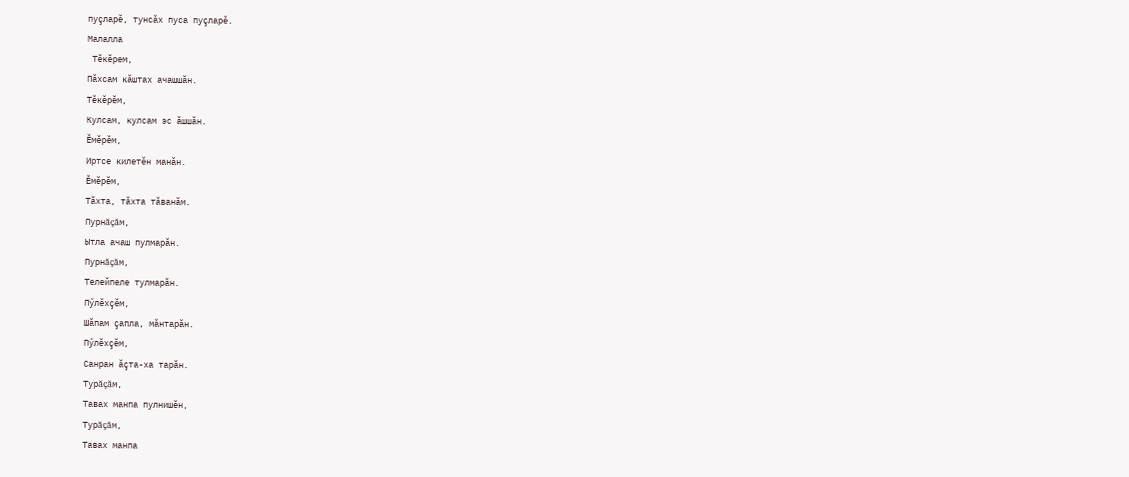пуçларĕ, тунсăх пуса пуçларĕ.
Малалла
 Тĕкĕрем,
Пăхсам кăштах ачашшăн.
Тĕкĕрĕм,
Кулсам, кулсам эс ăшшăн.
Ĕмĕрĕм,
Иртсе килетĕн манăн.
Ĕмĕрĕм,
Тăхта, тăхта тăванăм.
Пурнăçăм,
Ытла ачаш пулмарăн.
Пурнăçăм,
Телейпеле тулмарăн.
Пӳлĕхçĕм,
Шăпам çапла, мăнтарăн.
Пӳлĕхçĕм,
Санран ăçта-ха тарăн.
Турăçăм,
Тавах манпа пулнишĕн,
Турăçăм,
Тавах манпа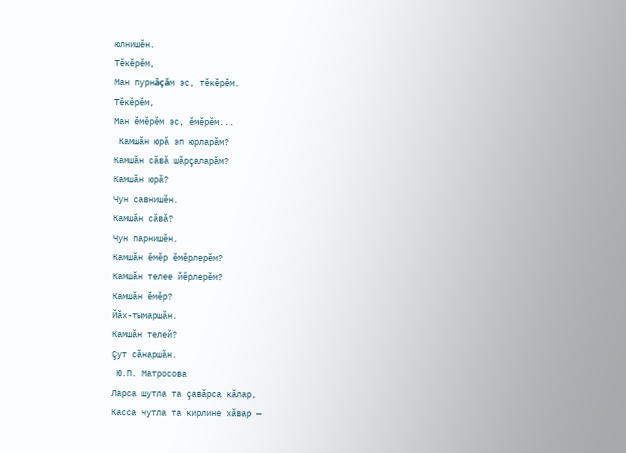юлнишĕн.
Тĕкĕрĕм,
Ман пурнăçăм эс, тĕкĕрĕм.
Тĕкĕрĕм,
Ман ĕмĕрĕм эс, ĕмĕрĕм...
 Камшăн юрă эп юрларăм?
Камшăн сăвă шăрçаларăм?
Камшăн юрă?
Чун савнишĕн.
Камшăн сăвă?
Чун парнишĕн.
Камшăн ĕмĕр ĕмĕрлерĕм?
Камшăн телее йĕрлерĕм?
Камшăн ĕмĕр?
Йăх-тымаршăн.
Камшăн телей?
Çут сăнаршăн.
 Ю.П. Матросова
Ларса шутла та çавăрса кăлар,
Касса чутла та кирлине хăвар —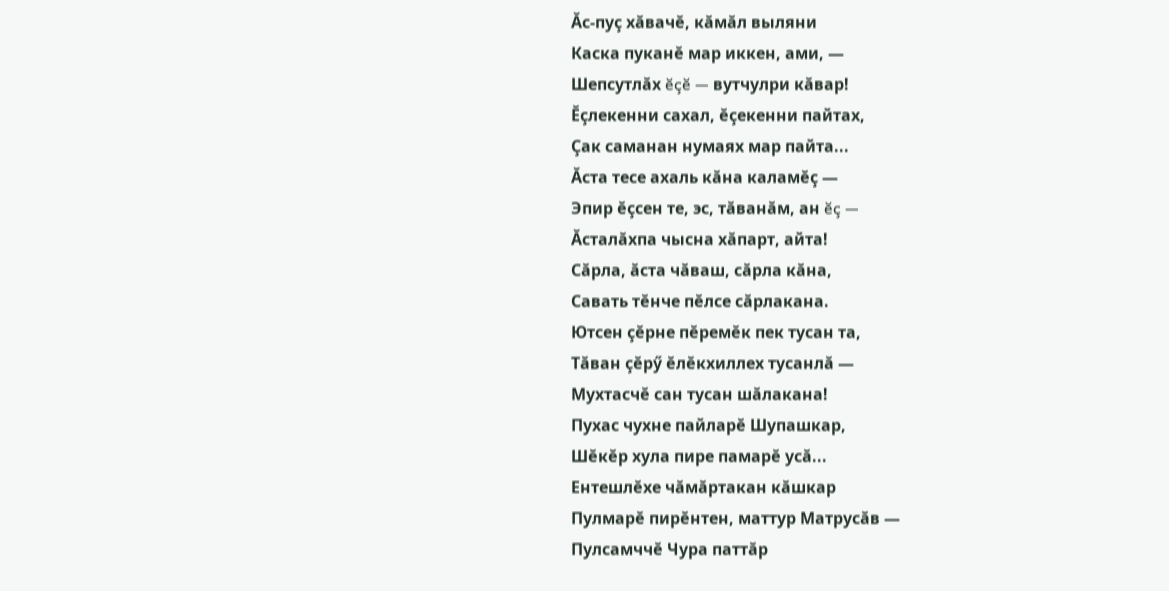Ăс-пуç хăвачĕ, кăмăл выляни
Каска пуканĕ мар иккен, ами, —
Шепсутлăх ĕçĕ — вутчулри кăвар!
Ĕçлекенни сахал, ĕçекенни пайтах,
Çак саманан нумаях мар пайта...
Ăста тесе ахаль кăна каламĕç —
Эпир ĕçсен те, эс, тăванăм, ан ĕç —
Ăсталăхпа чысна хăпарт, айта!
Сăрла, ăста чăваш, сăрла кăна,
Савать тĕнче пĕлсе сăрлакана.
Ютсен çĕрне пĕремĕк пек тусан та,
Тăван çĕрӳ ĕлĕкхиллех тусанлă —
Мухтасчĕ сан тусан шăлакана!
Пухас чухне пайларĕ Шупашкар,
Шĕкĕр хула пире памарĕ усă...
Ентешлĕхе чăмăртакан кăшкар
Пулмарĕ пирĕнтен, маттур Матрусăв —
Пулсамччĕ Чура паттăр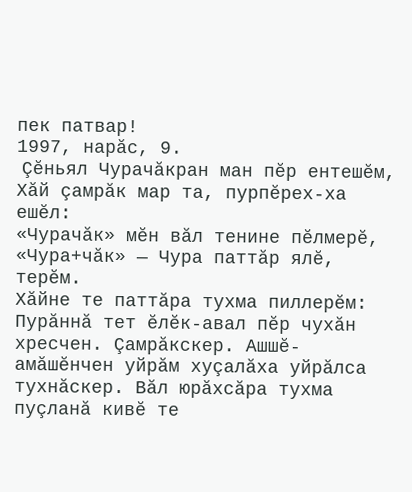пек патвар!
1997, нарăс, 9.
 Çĕньял Чурачăкран ман пĕр ентешĕм,
Хăй çамрăк мар та, пурпĕрех-ха ешĕл:
«Чурачăк» мĕн вăл тенине пĕлмерĕ,
«Чура+чăк» — Чура паттăр ялĕ, терĕм.
Хăйне те паттăра тухма пиллерĕм:
Пурăннă тет ĕлĕк-авал пĕр чухăн хресчен. Çамрăкскер. Ашшĕ-амăшĕнчен уйрăм хуçалăха уйрăлса тухнăскер. Вăл юрăхсăра тухма пуçланă кивĕ те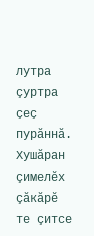лутра çуртра çеç пурăннă. Хушăран çимелĕх çăкăрĕ те çитсе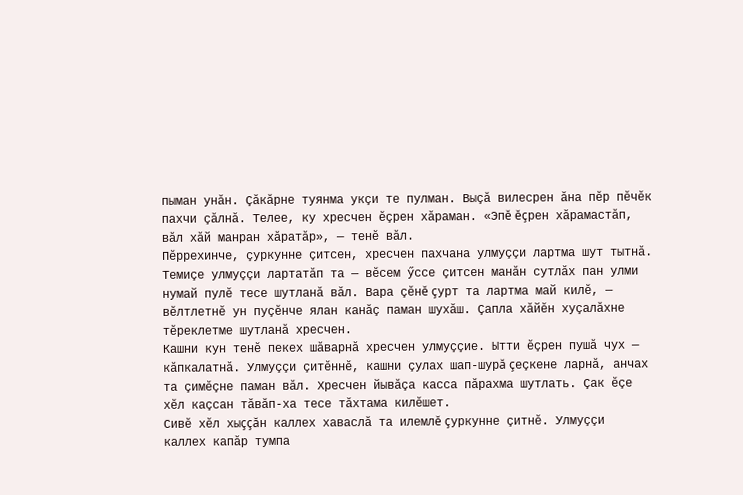пыман унăн. Çăкăрне туянма укçи те пулман. Выçă вилесрен ăна пĕр пĕчĕк пахчи çăлнă. Телее, ку хресчен ĕçрен хăраман. «Эпĕ ĕçрен хăрамастăп, вăл хăй манран хăратăр», — тенĕ вăл.
Пĕррехинче, çуркунне çитсен, хресчен пахчана улмуççи лартма шут тытнă. Темиçе улмуççи лартатăп та — вĕсем ӳссе çитсен манăн сутлăх пан улми нумай пулĕ тесе шутланă вăл. Вара çĕнĕ çурт та лартма май килĕ, — вĕлтлетнĕ ун пуçĕнче ялан канăç паман шухăш. Çапла хăйĕн хуçалăхне тĕреклетме шутланă хресчен.
Кашни кун тенĕ пекех шăварнă хресчен улмуççие. Ытти ĕçрен пушă чух — кăпкалатнă. Улмуççи çитĕннĕ, кашни çулах шап-шурă çеçкене ларнă, анчах та çимĕçне паман вăл. Хресчен йывăçа касса пăрахма шутлать. Çак ĕçе хĕл каçсан тăвăп-ха тесе тăхтама килĕшет.
Сивĕ хĕл хыççăн каллех хаваслă та илемлĕ çуркунне çитнĕ. Улмуççи каллех капăр тумпа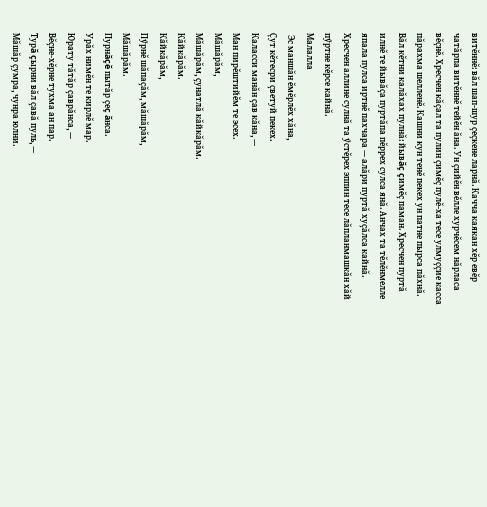витĕннĕ: вăл шап-шур çеçкене ларнă. Качча каякан хĕр евĕр чатăрпа витĕннĕ тейĕн ăна. Ун çийĕн вĕлле хурчĕсем нăрласа вĕçнĕ. Хресчен кăçал та пулин çимĕç пулĕ-ха тесе улмуççие касса пăрахма шелленĕ. Кашни кун тенĕ пекех ун патне пырса пăхнă. Вăл кĕтни калăхах пулнă: йывăç çимĕç паман. Хресчен пуртă илнĕ те йывăçа пуртăпа пĕррех сулса янă. Анчах та тĕлĕнмелле япала пулса иртнĕ пахчара — алăри пуртă хуçăлса кайнă. Хресчен аллине сулнă та ӳстĕрех эппин тесе лăпланмашкăн хăй пӳртне кĕрсе кайнă.
Малалла
 Эс маншăн ĕмĕрлĕх хăна,
Çут кĕтесри çветуй пекех.
Каласси манăн çав кăна, —
Ман пирĕштийĕм те эсех.
Мăшăрăм,
Мăшăрăм, çунатлă кăйкăрăм.
Кăйкăрăм.
Кăйкăрăм,
Пӳрнĕ шăпаçăм, мăшăрăм,
Мăшăрăм.
Пурнăçĕ пытăр çеç ăнса.
Урăх нимĕн те кирлĕ мар.
Юрату тăтăр çаврăнса, —
Вĕçне-хĕрне тухма ан пар.
Турă çырни вăл çавă пуль, —
Мăшăр çумра, чунра юлни.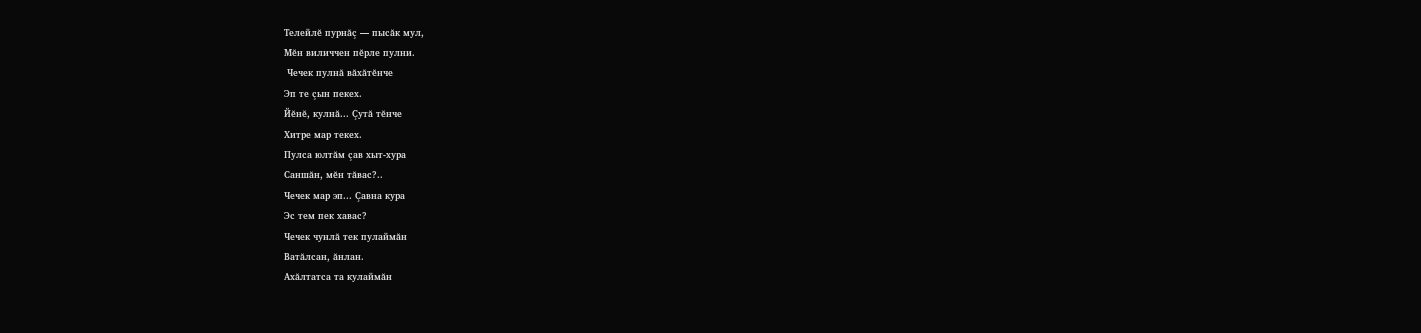Телейлĕ пурнăç — пысăк мул,
Мĕн виличчен пĕрле пулни.
 Чечек пулнă вăхăтĕнче
Эп те çын пекех.
Йĕнĕ, кулнă... Çутă тĕнче
Хитре мар текех.
Пулса юлтăм çав хыт-хура
Саншăн, мĕн тăвас?..
Чечек мар эп... Çавна кура
Эс тем пек хавас?
Чечек чунлă тек пулаймăн
Ватăлсан, ăнлан.
Ахăлтатса та кулаймăн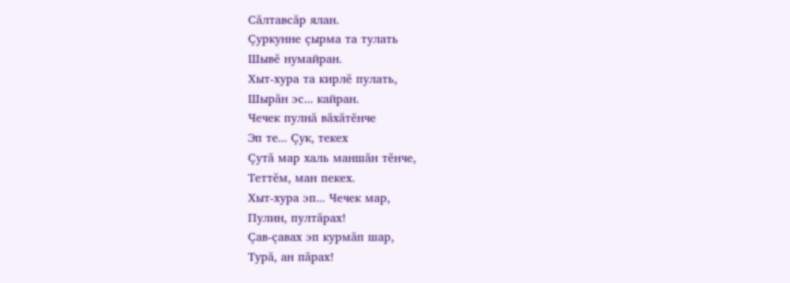Сăлтавсăр ялан.
Çуркунне çырма та тулать
Шывĕ нумайран.
Хыт-хура та кирлĕ пулать,
Шырăн эс... кайран.
Чечек пулнă вăхăтĕнче
Эп те... Çук, текех
Çутă мар халь маншăн тĕнче,
Теттĕм, ман пекех.
Хыт-хура эп... Чечек мар,
Пулин, пултăрах!
Çав-çавах эп курмăп шар,
Турă, ан пăрах!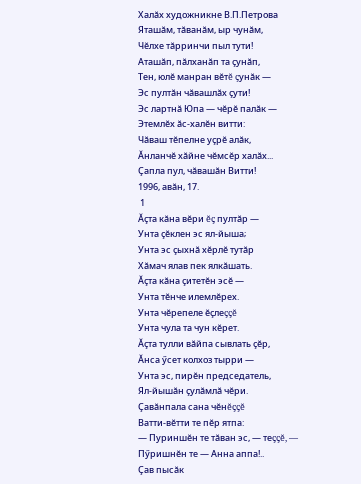Халăх художникне В.П.Петрова
Яташăм, тăванăм, ыр чунăм,
Чĕлхе тăрринчи пыл тути!
Аташăп, пăлханăп та çунăп,
Тен, юлĕ манран вĕтĕ çунăк —
Эс пултăн чăвашлăх çути!
Эс лартнă Юпа — чĕрĕ палăк —
Этемлĕх ăс-халĕн витти:
Чăваш тĕпелне уçрĕ алăк,
Ăнланчĕ хăйне чĕмсĕр халăх...
Çапла пул, чăвашăн Витти!
1996, авăн, 17.
 1
Ăçта кăна вĕри ĕç пултăр —
Унта çĕклен эс ял-йыша;
Унта эс çыхнă хĕрлĕ тутăр
Хăмач ялав пек ялкăшать.
Ăçта кăна çитетĕн эсĕ —
Унта тĕнче илемлĕрех.
Унта чĕрепеле ĕçлеççĕ
Унта чула та чун кĕрет.
Ăçта тулли вăйпа сывлать çĕр,
Ăнса ӳсет колхоз тырри —
Унта эс, пирĕн председатель,
Ял-йышăн çулăмлă чĕри.
Çавăнпала сана чĕнĕççĕ
Ватти-вĕтти те пĕр ятпа:
— Пуриншĕн те тăван эс, — теççĕ, —
Пӳришнĕн те — Анна аппа!..
Çав пысăк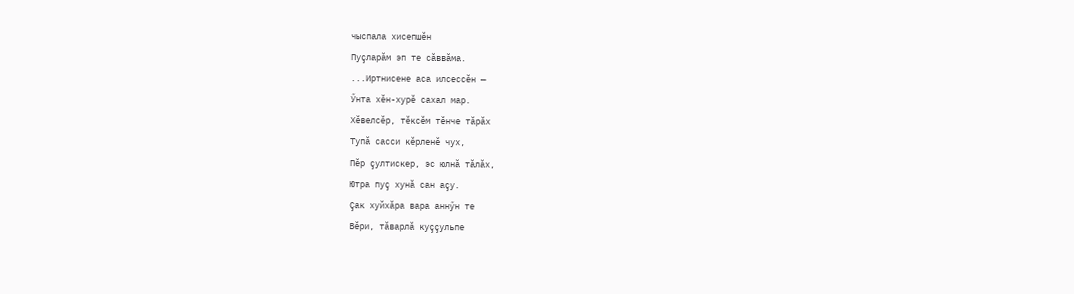чыспала хисепшĕн
Пуçларăм эп те сăввăма.
...Иртнисене аса илсессĕн —
Ӳнта хĕн-хурĕ сахал мар.
Хĕвелсĕр, тĕксĕм тĕнче тăрăх
Тупă сасси кĕрленĕ чух,
Пĕр çултискер, эс юлнă тăлăх,
Ютра пуç хунă сан аçу.
Çак хуйхăра вара аннӳн те
Вĕри, тăварлă куççульпе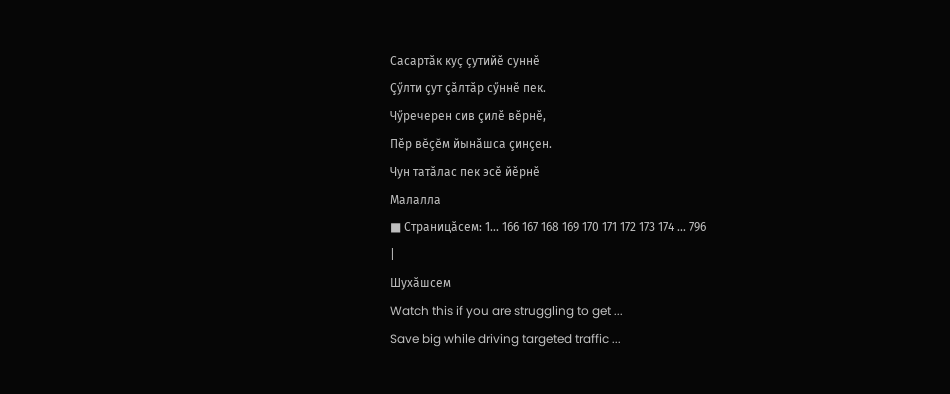Сасартăк куç çутийĕ суннĕ
Çӳлти çут çăлтăр сӳннĕ пек.
Чӳречерен сив çилĕ вĕрнĕ,
Пĕр вĕçĕм йынăшса çинçен.
Чун татăлас пек эсĕ йĕрнĕ
Малалла
■ Страницăсем: 1... 166 167 168 169 170 171 172 173 174 ... 796
|
Шухăшсем
Watch this if you are struggling to get ...
Save big while driving targeted traffic ...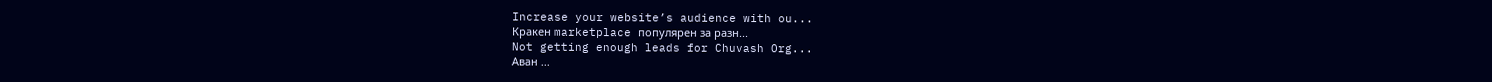Increase your website’s audience with ou...
Кракен marketplace популярен за разн...
Not getting enough leads for Chuvash Org...
Аван ...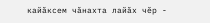кайăксем чăнахта лайăх чĕр -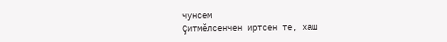чунсем
Çитмĕлсенчен иртсен те, хаш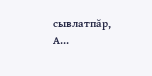сывлатпăр, А...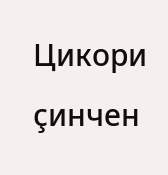Цикори çинчен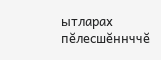ытларах пĕлесшĕннччĕ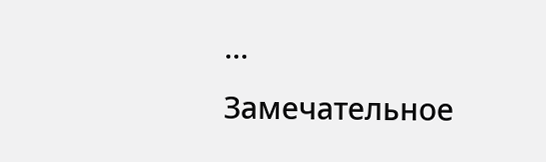...
Замечательное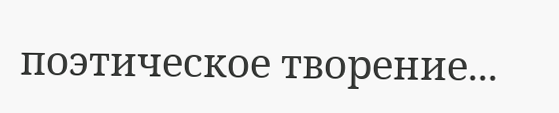поэтическое творение...